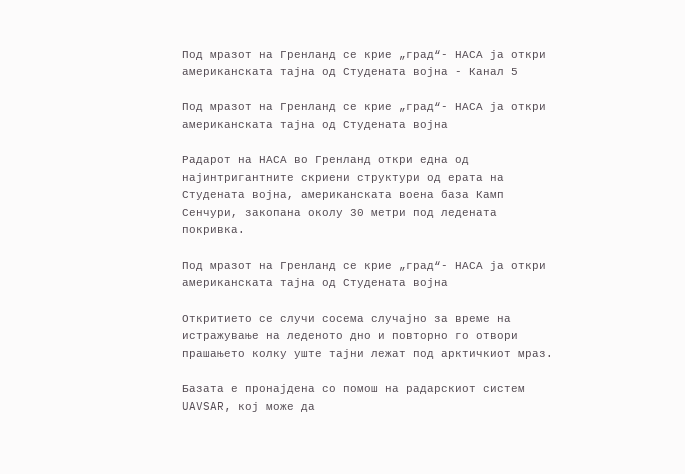Под мразот на Гренланд се крие „град“- НАСА ја откри американската тајна од Студената војна - Канал 5

Под мразот на Гренланд се крие „град“- НАСА ја откри американската тајна од Студената војна

Радарот на НАСА во Гренланд откри една од најинтригантните скриени структури од ерата на Студената војна, американската воена база Камп Сенчури, закопана околу 30 метри под ледената покривка.

Под мразот на Гренланд се крие „град“- НАСА ја откри американската тајна од Студената војна

Откритието се случи сосема случајно за време на истражување на леденото дно и повторно го отвори прашањето колку уште тајни лежат под арктичкиот мраз.

Базата е пронајдена со помош на радарскиот систем UAVSAR, кој може да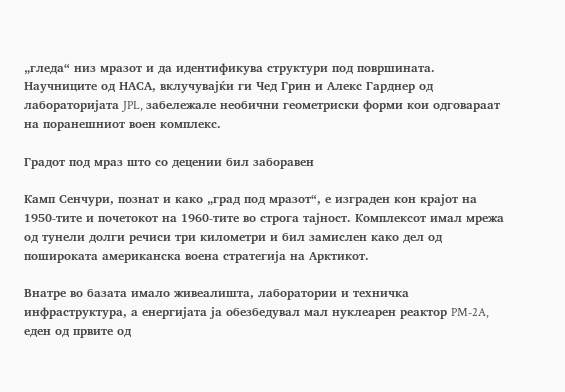„гледа“ низ мразот и да идентификува структури под површината. Научниците од НАСА, вклучувајќи ги Чед Грин и Алекс Гарднер од лабораторијата JPL, забележале необични геометриски форми кои одговараат на поранешниот воен комплекс.

Градот под мраз што со децении бил заборавен

Камп Сенчури, познат и како „град под мразот“, е изграден кон крајот на 1950-тите и почетокот на 1960-тите во строга тајност. Комплексот имал мрежа од тунели долги речиси три километри и бил замислен како дел од пошироката американска воена стратегија на Арктикот.

Внатре во базата имало живеалишта, лаборатории и техничка инфраструктура, а енергијата ја обезбедувал мал нуклеарен реактор PM-2A, еден од првите од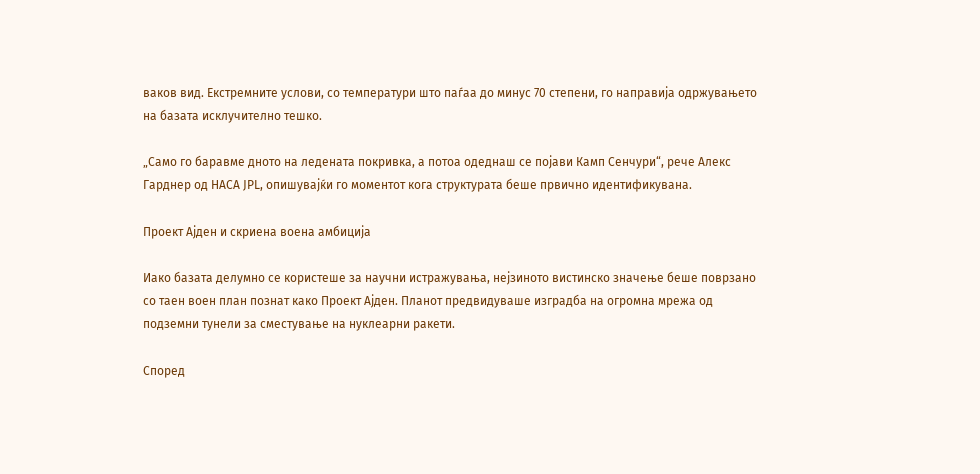ваков вид. Екстремните услови, со температури што паѓаа до минус 70 степени, го направија одржувањето на базата исклучително тешко.

„Само го баравме дното на ледената покривка, а потоа одеднаш се појави Камп Сенчури“, рече Алекс Гарднер од НАСА JPL, опишувајќи го моментот кога структурата беше првично идентификувана.

Проект Ајден и скриена воена амбиција

Иако базата делумно се користеше за научни истражувања, нејзиното вистинско значење беше поврзано со таен воен план познат како Проект Ајден. Планот предвидуваше изградба на огромна мрежа од подземни тунели за сместување на нуклеарни ракети.

Според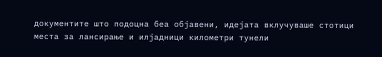документите што подоцна беа објавени, идејата вклучуваше стотици места за лансирање и илјадници километри тунели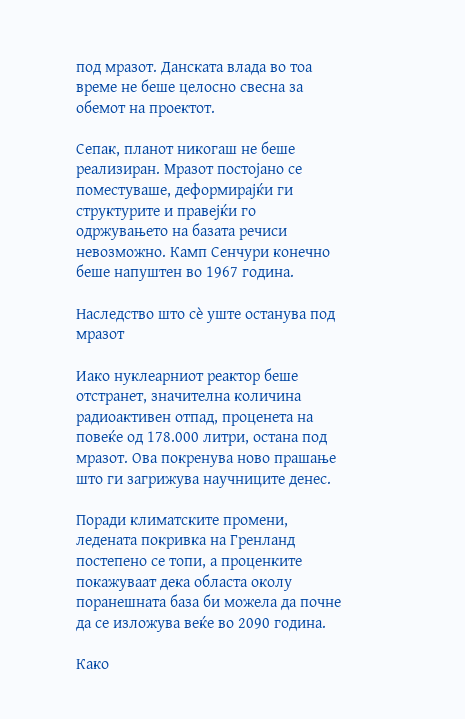под мразот. Данската влада во тоа време не беше целосно свесна за обемот на проектот.

Сепак, планот никогаш не беше реализиран. Мразот постојано се поместуваше, деформирајќи ги структурите и правејќи го одржувањето на базата речиси невозможно. Камп Сенчури конечно беше напуштен во 1967 година.

Наследство што сè уште останува под мразот

Иако нуклеарниот реактор беше отстранет, значителна количина радиоактивен отпад, проценета на повеќе од 178.000 литри, остана под мразот. Ова покренува ново прашање што ги загрижува научниците денес.

Поради климатските промени, ледената покривка на Гренланд постепено се топи, а проценките покажуваат дека областа околу поранешната база би можела да почне да се изложува веќе во 2090 година.

Како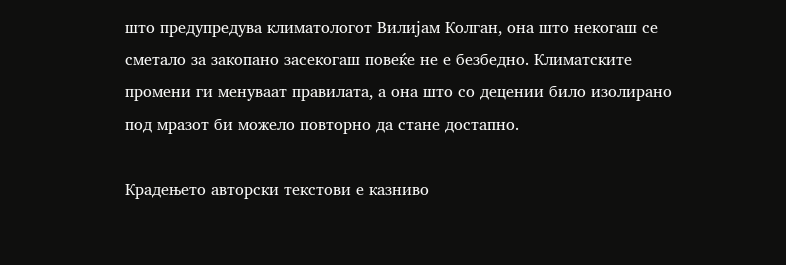што предупредува климатологот Вилијам Колган, она што некогаш се сметало за закопано засекогаш повеќе не е безбедно. Климатските промени ги менуваат правилата, а она што со децении било изолирано под мразот би можело повторно да стане достапно.

Крадењето авторски текстови е казниво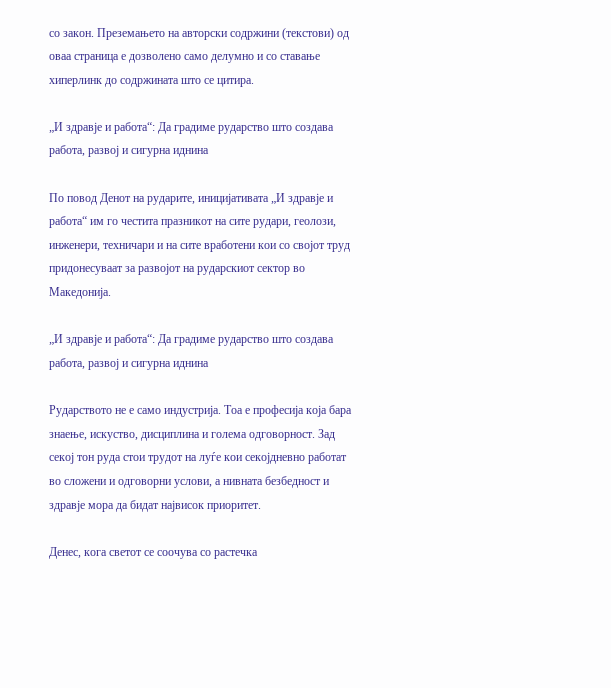со закон. Преземањето на авторски содржини (текстови) од оваа страница е дозволено само делумно и со ставање хиперлинк до содржината што се цитира.

„И здравје и работа“: Да градиме рударство што создава работа, развој и сигурна иднина

По повод Денот на рударите, иницијативата „И здравје и работа“ им го честита празникот на сите рудари, геолози, инженери, техничари и на сите вработени кои со својот труд придонесуваат за развојот на рударскиот сектор во Македонија.

„И здравје и работа“: Да градиме рударство што создава работа, развој и сигурна иднина

Рударството не е само индустрија. Тоа е професија која бара знаење, искуство, дисциплина и голема одговорност. Зад секој тон руда стои трудот на луѓе кои секојдневно работат во сложени и одговорни услови, а нивната безбедност и здравје мора да бидат највисок приоритет.

Денес, кога светот се соочува со растечка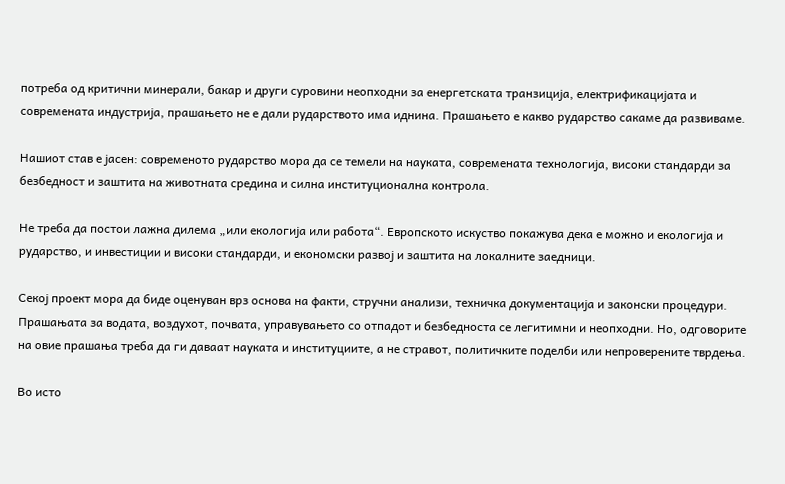потреба од критични минерали, бакар и други суровини неопходни за енергетската транзиција, електрификацијата и современата индустрија, прашањето не е дали рударството има иднина. Прашањето е какво рударство сакаме да развиваме.

Нашиот став е јасен: современото рударство мора да се темели на науката, современата технологија, високи стандарди за безбедност и заштита на животната средина и силна институционална контрола.

Не треба да постои лажна дилема „или екологија или работа“. Европското искуство покажува дека е можно и екологија и рударство, и инвестиции и високи стандарди, и економски развој и заштита на локалните заедници.

Секој проект мора да биде оценуван врз основа на факти, стручни анализи, техничка документација и законски процедури. Прашањата за водата, воздухот, почвата, управувањето со отпадот и безбедноста се легитимни и неопходни. Но, одговорите на овие прашања треба да ги даваат науката и институциите, а не стравот, политичките поделби или непроверените тврдења.

Во исто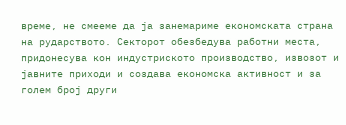време, не смееме да ја занемариме економската страна на рударството. Секторот обезбедува работни места, придонесува кон индустриското производство, извозот и јавните приходи и создава економска активност и за голем број други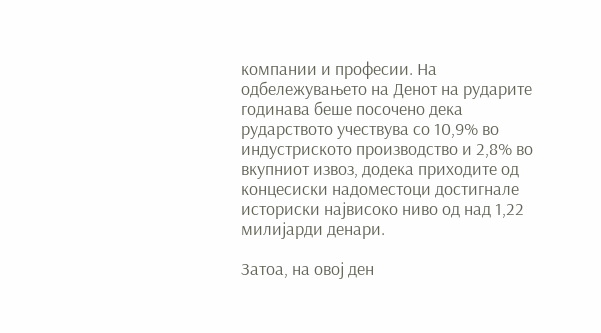компании и професии. На одбележувањето на Денот на рударите годинава беше посочено дека рударството учествува со 10,9% во индустриското производство и 2,8% во вкупниот извоз, додека приходите од концесиски надоместоци достигнале историски највисоко ниво од над 1,22 милијарди денари.

Затоа, на овој ден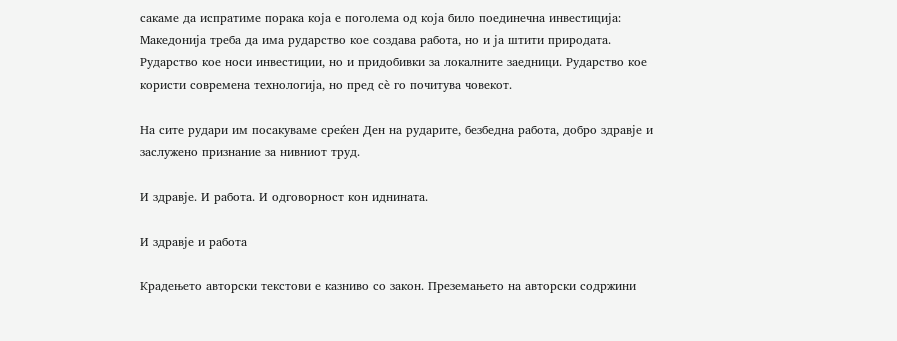сакаме да испратиме порака која е поголема од која било поединечна инвестиција: Македонија треба да има рударство кое создава работа, но и ја штити природата. Рударство кое носи инвестиции, но и придобивки за локалните заедници. Рударство кое користи современа технологија, но пред сè го почитува човекот.

На сите рудари им посакуваме среќен Ден на рударите, безбедна работа, добро здравје и заслужено признание за нивниот труд.

И здравје. И работа. И одговорност кон иднината.

И здравје и работа

Крадењето авторски текстови е казниво со закон. Преземањето на авторски содржини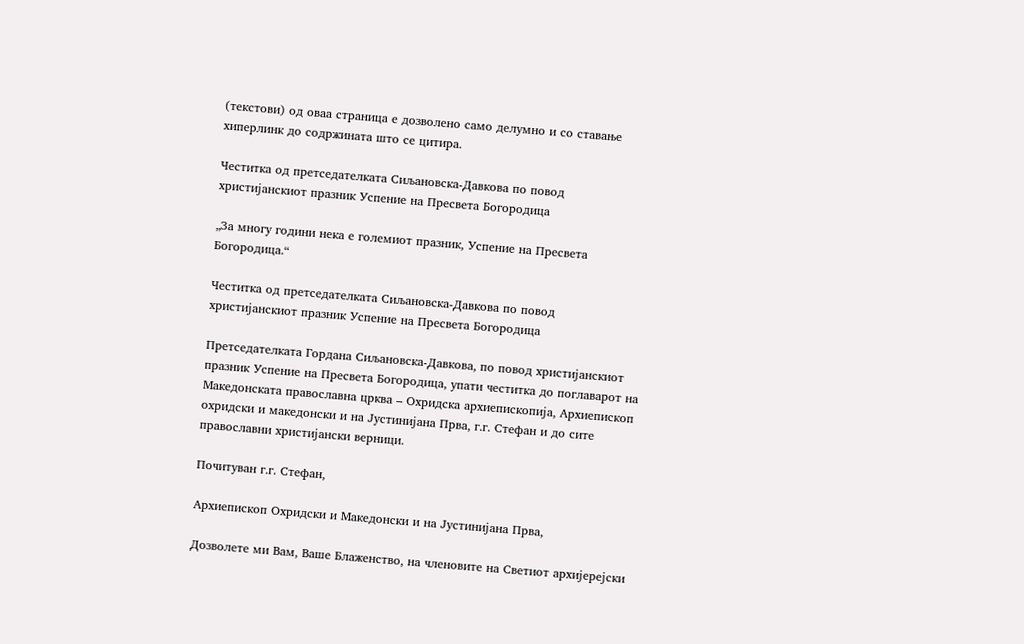(текстови) од оваа страница е дозволено само делумно и со ставање хиперлинк до содржината што се цитира.

Честитка од претседателката Сиљановска-Давкова по повод христијанскиот празник Успение на Пресвета Богородица

„За многу години нека е големиот празник, Успение на Пресвета Богородица.“

Честитка од претседателката Сиљановска-Давкова по повод христијанскиот празник Успение на Пресвета Богородица

Претседателката Гордана Сиљановска-Давкова, по повод христијанскиот празник Успение на Пресвета Богородица, упати честитка до поглаварот на Македонската православна црква – Охридска архиепископија, Архиепископ охридски и македонски и на Јустинијана Прва, г.г. Стефан и до сите православни христијански верници.

Почитуван г.г. Стефан,

Архиепископ Охридски и Македонски и на Јустинијана Прва,

Дозволете ми Вам, Ваше Блаженство, на членовите на Светиот архијерејски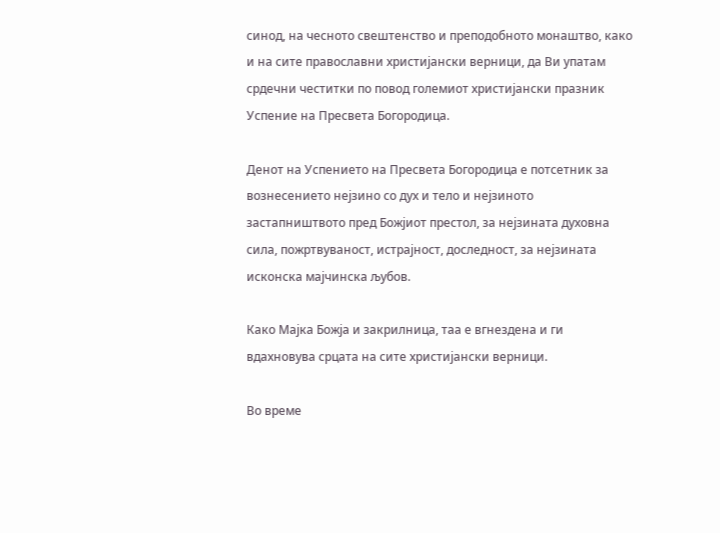синод, на чесното свештенство и преподобното монаштво, како и на сите православни христијански верници, да Ви упатам срдечни честитки по повод големиот христијански празник Успение на Пресвета Богородица.

Денот на Успението на Пресвета Богородица е потсетник за вознесението нејзино со дух и тело и нејзиното застапништвото пред Божјиот престол, за нејзината духовна сила, пожртвуваност, истрајност, доследност, за нејзината исконска мајчинска љубов.

Како Мајка Божја и закрилница, таа е вгнездена и ги вдахновува срцата на сите христијански верници.

Во време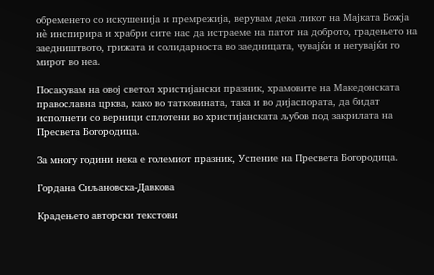обременето со искушенија и премрежија, верувам дека ликот на Мајката Божја нѐ инспирира и храбри сите нас да истраеме на патот на доброто, градењето на заедништвото, грижата и солидарноста во заедницата, чувајќи и негувајќи го мирот во неа.

Посакувам на овој светол христијански празник, храмовите на Македонската православна црква, како во татковината, така и во дијаспората, да бидат исполнети со верници сплотени во христијанската љубов под закрилата на Пресвета Богородица.

За многу години нека е големиот празник, Успение на Пресвета Богородица.

Гордана Сиљановска-Давкова

Крадењето авторски текстови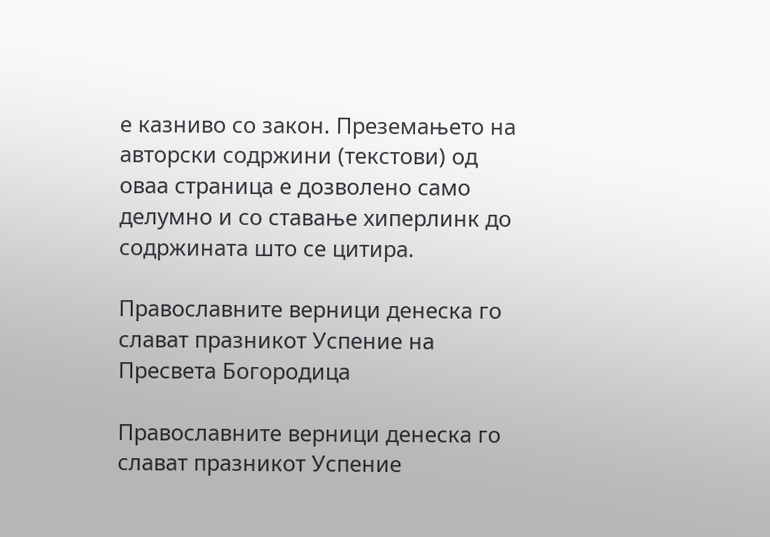е казниво со закон. Преземањето на авторски содржини (текстови) од оваа страница е дозволено само делумно и со ставање хиперлинк до содржината што се цитира.

Православните верници денеска го слават празникот Успение на Пресвета Богородица

Православните верници денеска го слават празникот Успение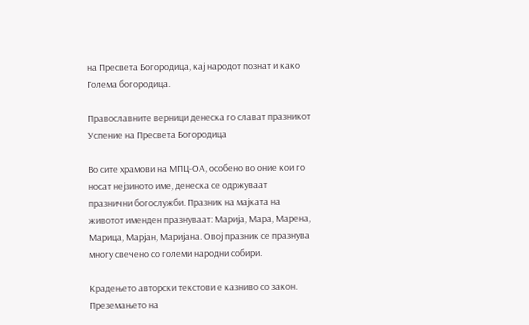на Пресвета Богородица, кај народот познат и како Голема богородица.

Православните верници денеска го слават празникот Успение на Пресвета Богородица

Во сите храмови на МПЦ-ОА, особено во оние кои го носат нејзиното име, денеска се одржуваат празнични богослужби. Празник на мајката на животот именден празнуваат: Марија, Мара, Марена, Марица, Марјан, Маријана. Овој празник се празнува многу свечено со големи народни собири.

Крадењето авторски текстови е казниво со закон. Преземањето на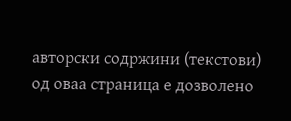авторски содржини (текстови) од оваа страница е дозволено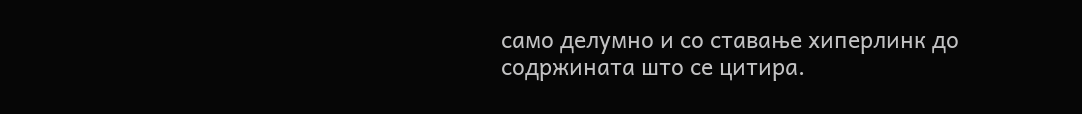само делумно и со ставање хиперлинк до содржината што се цитира.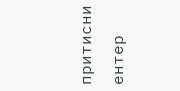притисни ентер